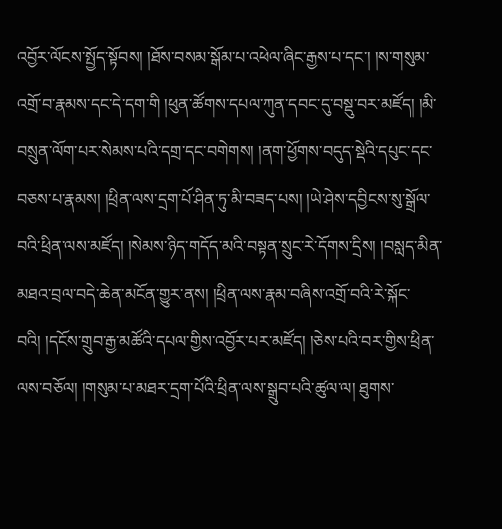འབྱོར་ལོངས་སྤྱོད་སྟོབས། །ཐོས་བསམ་སྒོམ་པ་འཕེལ་ཞིང་རྒྱས་པ་དང་། །ས་གསུམ་འགྲོ་བ་རྣམས་དང་དེ་དག་གི །ཕུན་ཚོགས་དཔལ་ཀུན་དབང་དུ་བསྡུ་བར་མཛོད། །མི་བསྲུན་ལོག་པར་སེམས་པའི་དགྲ་དང་བགེགས། །ནག་ཕྱོགས་བདུད་སྡེའི་དཔུང་དང་བཅས་པ་རྣམས། །ཕྲིན་ལས་དྲག་པོ་ཤིན་ཏུ་མི་བཟད་པས། །ཡེ་ཤེས་དབྱིངས་སུ་སྒྲོལ་བའི་ཕྲིན་ལས་མཛོད། །སེམས་ཉིད་གདོད་མའི་བསྟན་སྲུང་རེ་དོགས་དྲིས། །བསླད་མིན་མཐའ་བྲལ་བདེ་ཆེན་མངོན་གྱུར་ནས། །ཕྲིན་ལས་རྣམ་བཞིས་འགྲོ་བའི་རེ་སྐོང་བའི། །དངོས་གྲུབ་རྒྱ་མཚོའི་དཔལ་གྱིས་འབྱོར་པར་མཛོད། །ཅེས་པའི་བར་གྱིས་ཕྲིན་ལས་བཅོལ། །གསུམ་པ་མཐར་དྲག་པོའི་ཕྲིན་ལས་སྒྲུབ་པའི་ཚུལ་ལ། ཐུགས་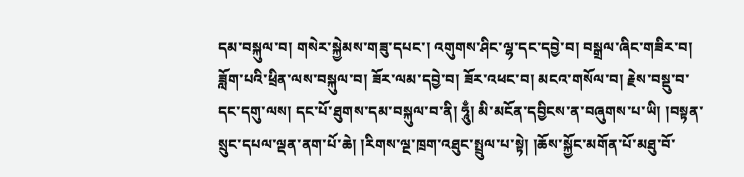དམ་བསྐུལ་བ། གསེར་སྐྱེམས་གཟུ་དཔང་། འགུགས་ཤིང་ལྷ་དང་དབྱེ་བ། བསྒྲལ་ཞིང་གཟིར་བ། ཟློག་པའི་ཕྲིན་ལས་བསྐུལ་བ། ཟོར་ལམ་དབྱེ་བ། ཟོར་འཕང་བ། མངའ་གསོལ་བ། རྗེས་བསྡུ་བ་དང་དགུ་ལས། དང་པོ་ཐུགས་དམ་བསྐུལ་བ་ནི། ཧཱུྃ། མི་མངོན་དབྱིངས་ན་བཞུགས་པ་ཡི། །བསྟན་སྲུང་དཔལ་ལྡན་ནག་པོ་ཆེ། །རིགས་ལྔ་ཁྲག་འཐུང་སྤྲུལ་པ་སྟེ། །ཆོས་སྐྱོང་མགོན་པོ་མཐུ་བོ་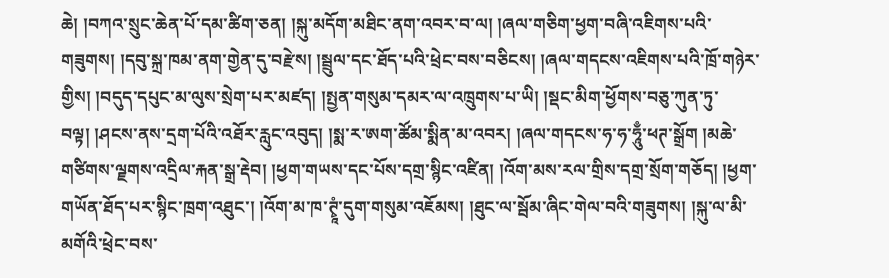ཆེ། །བཀའ་སྲུང་ཆེན་པོ་དམ་ཚིག་ཅན། །སྐུ་མདོག་མཐིང་ནག་འབར་བ་ལ། །ཞལ་གཅིག་ཕྱག་བཞི་འཇིགས་པའི་གཟུགས། །དབུ་སྐྲ་ཁམ་ནག་གྱེན་དུ་བརྫེས། །སྦྲུལ་དང་ཐོད་པའི་ཕྲེང་བས་བཅིངས། །ཞལ་གདངས་འཇིགས་པའི་ཁྲོ་གཉེར་གྱིས། །བདུད་དཔུང་མ་ལུས་སྲེག་པར་མཛད། །སྤྱན་གསུམ་དམར་ལ་འཁྲུགས་པ་ཡི། །སྡང་མིག་ཕྱོགས་བཅུ་ཀུན་ཏུ་བལྟ། །ཤངས་ནས་དྲག་པོའི་འཐོར་རླུང་འབུད། །སྨ་ར་ཨག་ཚོམ་སྨིན་མ་འབར། །ཞལ་གདངས་ཧ་ཧ་ཧཱུྃ་ཕཊ་སྒྲོག །མཆེ་གཙིགས་ལྗགས་འདྲིལ་རྐན་སྒྲ་རྡེབ། །ཕྱག་གཡས་དང་པོས་དགྲ་སྙིང་འཛིན། །འོག་མས་རལ་གྲིས་དགྲ་སྲོག་གཅོད། །ཕྱག་གཡོན་ཐོད་པར་སྙིང་ཁྲག་འཐུང་། །འོག་མ་ཁ་ཊྭཱཾ་དུག་གསུམ་འཇོམས། །ཐུང་ལ་སྦོམ་ཞིང་གེལ་བའི་གཟུགས། །སྐུ་ལ་མི་མགོའི་ཕྲེང་བས་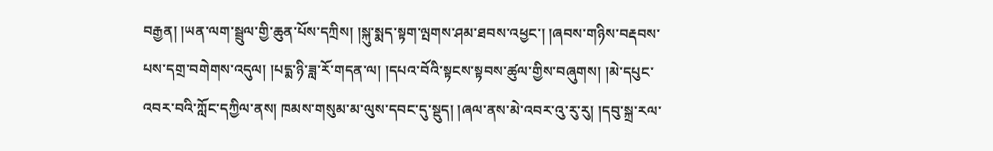བརྒྱན། །ཡན་ལག་སྦྲུལ་གྱི་ཆུན་པོས་དཀྲིས། །སྐུ་སྨད་སྟག་ལྤགས་ཤམ་ཐབས་འཕྱང་། །ཞབས་གཉིས་བརྡབས་པས་དགྲ་བགེགས་འདུལ། །པདྨ་ཉི་ཟླ་རོ་གདན་ལ། །དཔའ་བོའི་སྟངས་སྟབས་ཚུལ་གྱིས་བཞུགས། །མེ་དཔུང་འབར་བའི་ཀློང་དཀྱིལ་ནས། ཁམས་གསུམ་མ་ལུས་དབང་དུ་སྡུད། །ཞལ་ནས་མེ་འབར་འུ་རུ་རུ། །དབུ་སྐྲ་རལ་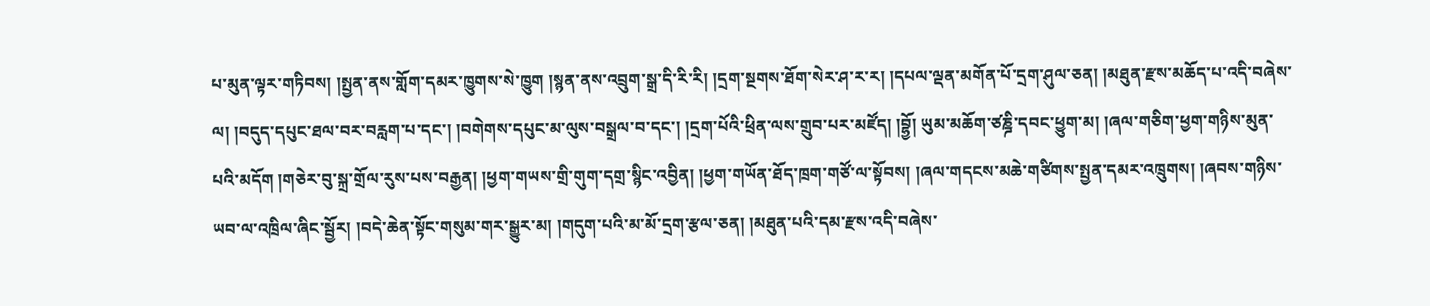པ་མུན་ལྟར་གཏིབས། །སྤྱན་ནས་གློག་དམར་ཁྱུགས་སེ་ཁྱུག །སྙན་ནས་འབྲུག་སྒྲ་དི་རི་རི། །དྲག་སྔགས་ཐོག་སེར་ཤ་ར་ར། །དཔལ་ལྡན་མགོན་པོ་དྲག་ཤུལ་ཅན། །མཐུན་རྫས་མཆོད་པ་འདི་བཞེས་ལ། །བདུད་དཔུང་ཐལ་བར་བརླག་པ་དང་། །བགེགས་དཔུང་མ་ལུས་བསྒྲལ་བ་དང་། །དྲག་པོའི་ཕྲིན་ལས་གྲུབ་པར་མཛོད། །བྷྱོ། ཡུམ་མཆོག་ཙཎྜི་དབང་ཕྱུག་མ། །ཞལ་གཅིག་ཕྱག་གཉིས་མུན་པའི་མདོག །གཅེར་བུ་སྐྲ་གྲོལ་རུས་པས་བརྒྱན། །ཕྱག་གཡས་གྲི་གུག་དགྲ་སྙིང་འབྱིན། །ཕྱག་གཡོན་ཐོད་ཁྲག་གཙོ་ལ་སྟོབས། །ཞལ་གདངས་མཆེ་གཙིགས་སྤྱན་དམར་འཁྲུགས། །ཞབས་གཉིས་ཡབ་ལ་འཁྲིལ་ཞིང་སྦྱོར། །བདེ་ཆེན་སྟོང་གསུམ་གར་སྒྱུར་མ། །གདུག་པའི་མ་མོ་དྲག་རྩལ་ཅན། །མཐུན་པའི་དམ་རྫས་འདི་བཞེས་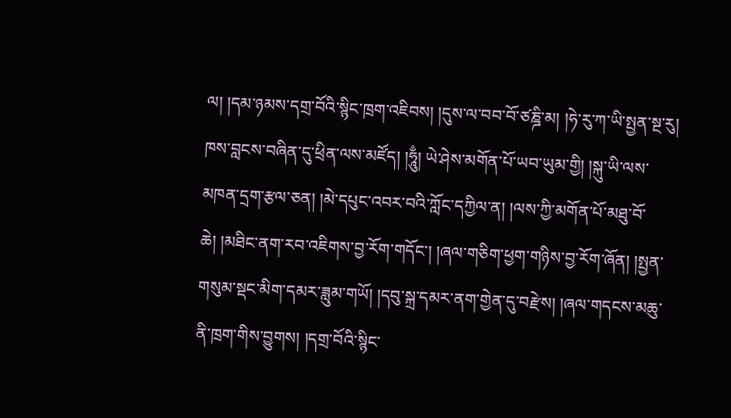ལ། །དམ་ཉམས་དགྲ་བོའི་སྙིང་ཁྲག་འཇིབས། །དུས་ལ་བབ་བོ་ཙཎྜི་མ། །ཧེ་རུ་ཀ་ཡི་སྤྱན་སྔ་རུ། ཁས་བླངས་བཞིན་དུ་ཕྲིན་ལས་མཛོད། །ཧཱུྃ། ཡེ་ཤེས་མགོན་པོ་ཡབ་ཡུམ་གྱི། །སྐུ་ཡི་ལས་མཁན་དྲག་རྩལ་ཅན། །མེ་དཔུང་འབར་བའི་ཀློང་དཀྱིལ་ན། །ལས་ཀྱི་མགོན་པོ་མཐུ་བོ་ཆེ། །མཐིང་ནག་རབ་འཇིགས་བྱ་རོག་གདོང་། །ཞལ་གཅིག་ཕྱག་གཉིས་བྱ་རོག་ཞོན། །སྤྱན་གསུམ་སྡང་མིག་དམར་ཟླུམ་གཡོ། །དབུ་སྐྲ་དམར་ནག་གྱེན་དུ་བརྫེས། །ཞལ་གདངས་མཆུ་ནི་ཁྲག་གིས་བྱུགས། །དགྲ་བོའི་སྙིང་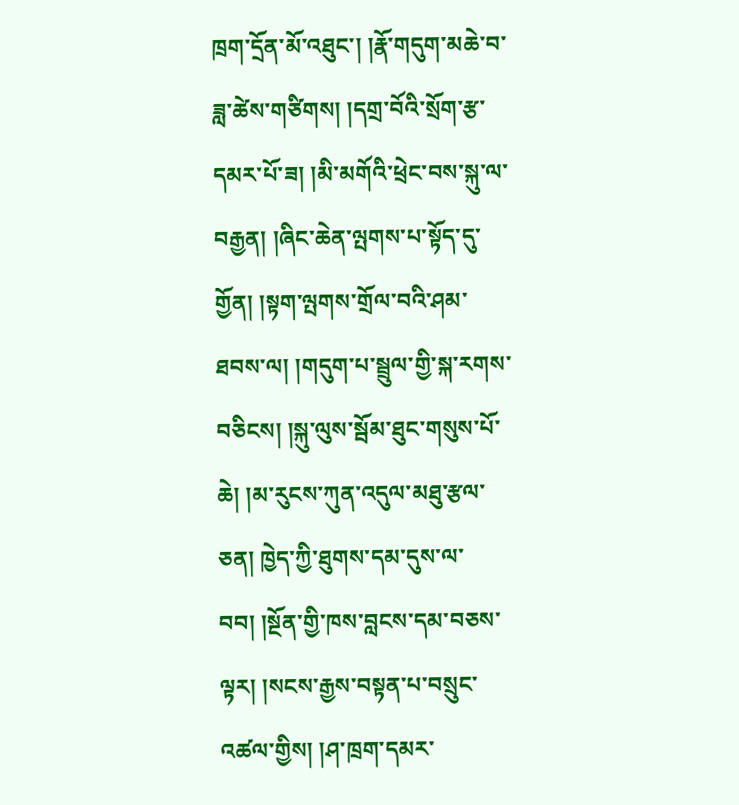ཁྲག་དྲོན་མོ་འཐུང་། །རྣོ་གདུག་མཆེ་བ་ཟླ་ཚེས་གཙིགས། །དགྲ་བོའི་སྲོག་རྩ་དམར་པོ་ཟ། །མི་མགོའི་ཕྲེང་བས་སྐུ་ལ་བརྒྱན། །ཞིང་ཆེན་ལྤགས་པ་སྟོད་དུ་གྱོན། །སྟག་ལྤགས་གྲོལ་བའི་ཤམ་ཐབས་ལ། །གདུག་པ་སྦྲུལ་གྱི་སྐ་རགས་བཅིངས། །སྐུ་ལུས་སྦོམ་ཐུང་གསུས་པོ་ཆེ། །མ་རུངས་ཀུན་འདུལ་མཐུ་རྩལ་ཅན། ཁྱེད་ཀྱི་ཐུགས་དམ་དུས་ལ་བབ། །སྔོན་གྱི་ཁས་བླངས་དམ་བཅས་ལྟར། །སངས་རྒྱས་བསྟན་པ་བསྲུང་འཚལ་གྱིས། །ཤ་ཁྲག་དམར་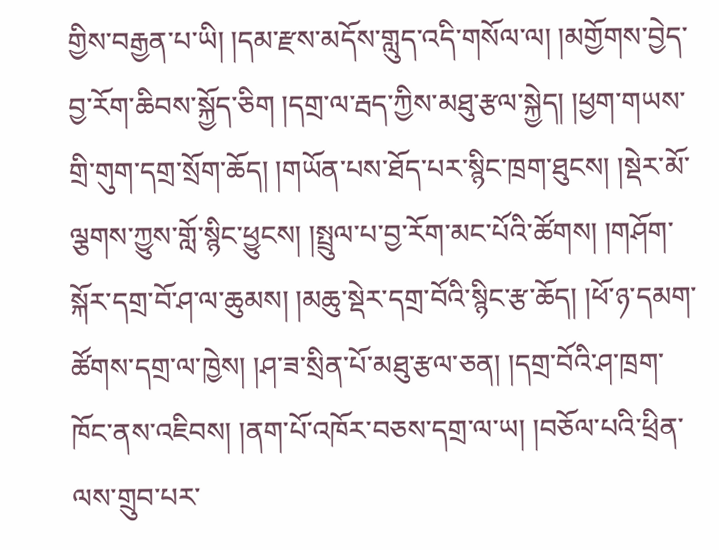གྱིས་བརྒྱན་པ་ཡི། །དམ་རྫས་མདོས་གླུད་འདི་གསོལ་ལ། །མགྱོགས་བྱེད་བྱ་རོག་ཆིབས་སྐྱོད་ཅིག །དགྲ་ལ་རྦད་ཀྱིས་མཐུ་རྩལ་སྐྱེད། །ཕྱག་གཡས་གྲི་གུག་དགྲ་སྲོག་ཆོད། །གཡོན་པས་ཐོད་པར་སྙིང་ཁྲག་ཐུངས། །སྡེར་མོ་ལྕགས་ཀྱུས་གློ་སྙིང་ཕྱུངས། །སྤྲུལ་པ་བྱ་རོག་མང་པོའི་ཚོགས། །གཤོག་སྐོར་དགྲ་བོ་ཤ་ལ་ཆུམས། །མཆུ་སྡེར་དགྲ་བོའི་སྙིང་རྩ་ཆོད། །ཕོ་ཉ་དམག་ཚོགས་དགྲ་ལ་ཁྱེས། །ཤ་ཟ་སྲིན་པོ་མཐུ་རྩལ་ཅན། །དགྲ་བོའི་ཤ་ཁྲག་ཁོང་ནས་འཇིབས། །ནག་པོ་འཁོར་བཅས་དགྲ་ལ་ཡ། །བཅོལ་པའི་ཕྲིན་ལས་གྲུབ་པར་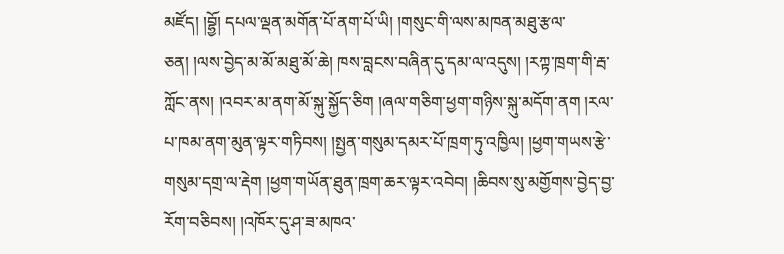མཛོད། །བྷྱོ། དཔལ་ལྡན་མགོན་པོ་ནག་པོ་ཡི། །གསུང་གི་ལས་མཁན་མཐུ་རྩལ་ཅན། །ལས་བྱེད་མ་མོ་མཐུ་མོ་ཆེ། ཁས་བླངས་བཞིན་དུ་དམ་ལ་འདུས། །རཀྟ་ཁྲག་གི་རྦ་ཀློང་ནས། །འབར་མ་ནག་མོ་སྐུ་སྐྱོད་ཅིག །ཞལ་གཅིག་ཕྱག་གཉིས་སྐུ་མདོག་ནག །རལ་པ་ཁམ་ནག་མུན་ལྟར་གཏིབས། །སྤྱན་གསུམ་དམར་པོ་ཁྲག་ཏུ་འཁྱིལ། །ཕྱག་གཡས་རྩེ་གསུམ་དགྲ་ལ་རྡེག །ཕྱག་གཡོན་ཐུན་ཁྲག་ཆར་ལྟར་འབེབ། །ཆིབས་སུ་མགྱོགས་བྱེད་བྱ་རོག་བཅིབས། །འཁོར་དུ་ཤ་ཟ་མཁའ་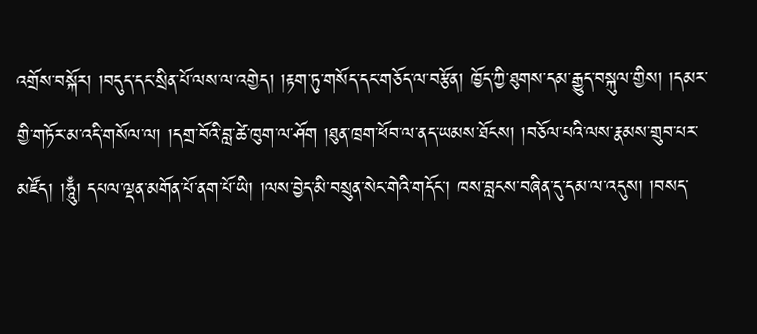འགྲོས་བསྐོར། །བདུད་དང་སྲིན་པོ་ལས་ལ་འགྱེད། །རྟག་ཏུ་གསོད་དང་གཅོད་ལ་བརྩོན། ཁྱོད་ཀྱི་ཐུགས་དམ་རྒྱུད་བསྐུལ་གྱིས། །དམར་གྱི་གཏོར་མ་འདི་གསོལ་ལ། །དགྲ་བོའི་བླ་ཚེ་ཁུག་ལ་ཤོག །ཐུན་ཁྲག་ཕོབ་ལ་ནད་ཡམས་ཐོངས། །བཅོལ་པའི་ལས་རྣམས་གྲུབ་པར་མཛོད། །ཧཱུྃ། དཔལ་ལྡན་མགོན་པོ་ནག་པོ་ཡི། །ལས་བྱེད་མི་བསྲུན་སེང་གེའི་གདོང་། ཁས་བླངས་བཞིན་དུ་དམ་ལ་འདུས། །བསད་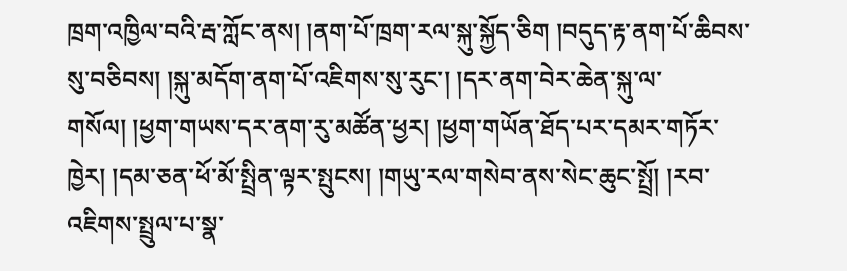ཁྲག་འཁྱིལ་བའི་རྦ་ཀློང་ནས། །ནག་པོ་ཁྲག་རལ་སྐུ་སྐྱོད་ཅིག །བདུད་རྟ་ནག་པོ་ཆིབས་སུ་བཅིབས། །སྐུ་མདོག་ནག་པོ་འཇིགས་སུ་རུང་། །དར་ནག་བེར་ཆེན་སྐུ་ལ་གསོལ། །ཕྱག་གཡས་དར་ནག་རུ་མཚོན་ཕྱར། །ཕྱག་གཡོན་ཐོད་པར་དམར་གཏོར་ཁྱེར། །དམ་ཅན་ཕོ་མོ་སྤྲིན་ལྟར་སྤུངས། །གཡུ་རལ་གསེབ་ནས་སེང་ཆུང་སྤྲོ། །རབ་འཇིགས་སྤྲུལ་པ་སྣ་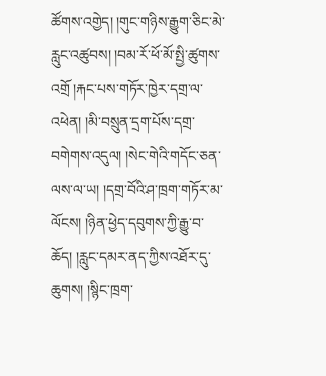ཚོགས་འགྱེད། །གུང་གཉིས་རྒྱུག་ཅིང་མེ་རླུང་འཚུབས། །བམ་རོ་ཕོ་མོ་སྤྱི་ཚུགས་འགྲོ །རྐང་པས་གཏོར་ཁྱེར་དགྲ་ལ་འཕེན། །མི་བསྲུན་དྲག་པོས་དགྲ་བགེགས་འདུལ། །སེང་གེའི་གདོང་ཅན་ལས་ལ་ཡ། །དགྲ་བོའི་ཤ་ཁྲག་གཏོར་མ་ལོངས། །ཉིན་ཕྱེད་དབུགས་ཀྱི་རྒྱུ་བ་ཆོད། །རླུང་དམར་ནད་ཀྱིས་འཐོར་དུ་ཆུགས། །སྙིང་ཁྲག་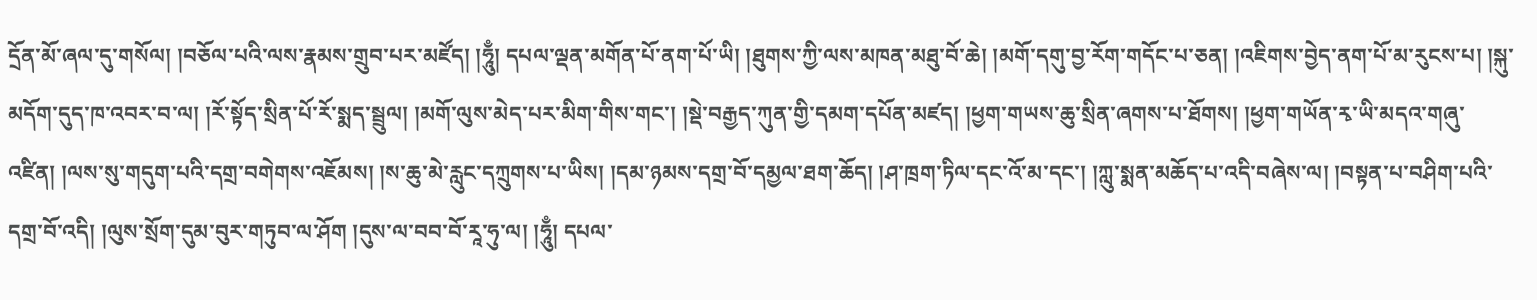དྲོན་མོ་ཞལ་དུ་གསོལ། །བཅོལ་པའི་ལས་རྣམས་གྲུབ་པར་མཛོད། །ཧཱུྃ། དཔལ་ལྡན་མགོན་པོ་ནག་པོ་ཡི། །ཐུགས་ཀྱི་ལས་མཁན་མཐུ་བོ་ཆེ། །མགོ་དགུ་བྱ་རོག་གདོང་པ་ཅན། །འཇིགས་བྱེད་ནག་པོ་མ་རུངས་པ། །སྐུ་མདོག་དུད་ཁ་འབར་བ་ལ། །རོ་སྟོད་སྲིན་པོ་རོ་སྨད་སྦྲུལ། །མགོ་ལུས་མེད་པར་མིག་གིས་གང་། །སྡེ་བརྒྱད་ཀུན་གྱི་དམག་དཔོན་མཛད། །ཕྱག་གཡས་ཆུ་སྲིན་ཞགས་པ་ཐོགས། །ཕྱག་གཡོན་རྭ་ཡི་མདའ་གཞུ་འཛིན། །ལས་སུ་གདུག་པའི་དགྲ་བགེགས་འཇོམས། །ས་ཆུ་མེ་རླུང་དཀྲུགས་པ་ཡིས། །དམ་ཉམས་དགྲ་བོ་དམྱལ་ཐག་ཆོད། །ཤ་ཁྲག་ཏིལ་དང་འོ་མ་དང་། །ཀླུ་སྨན་མཆོད་པ་འདི་བཞེས་ལ། །བསྟན་པ་བཤིག་པའི་དགྲ་བོ་འདི། །ལུས་སྲོག་དུམ་བུར་གཏུབ་ལ་ཤོག །དུས་ལ་བབ་བོ་རཱ་ཧུ་ལ། །ཧཱུྃ། དཔལ་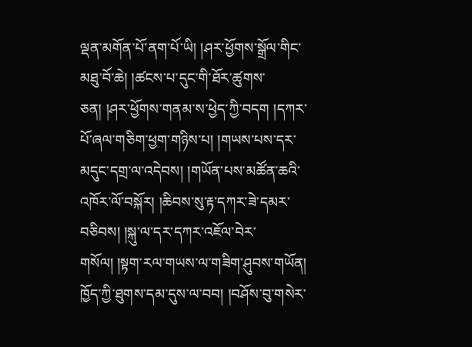ལྡན་མགོན་པོ་ནག་པོ་ཡི། །ཤར་ཕྱོགས་སྒྲོལ་གིང་མཐུ་བོ་ཆེ། །ཚངས་པ་དུང་གི་ཐོར་ཚུགས་ཅན། །ཤར་ཕྱོགས་གནམ་ས་ཕྱེད་ཀྱི་བདག །དཀར་པོ་ཞལ་གཅིག་ཕྱག་གཉིས་པ། །གཡས་པས་དར་མདུང་དགྲ་ལ་འདེབས། །གཡོན་པས་མཚོན་ཆའི་འཁོར་ལོ་བསྐོར། །ཆིབས་སུ་རྟ་དཀར་ཟེ་དམར་བཅིབས། །སྐུ་ལ་དར་དཀར་འཇོལ་བེར་གསོལ། །སྟག་རལ་གཡས་ལ་གཟིག་ཤུབས་གཡོན། ཁྱོད་ཀྱི་ཐུགས་དམ་དུས་ལ་བབ། །བཤོས་བུ་གསེར་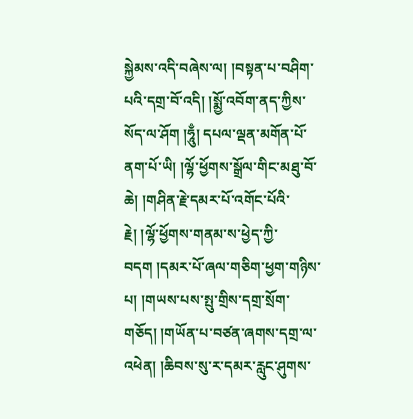སྐྱེམས་འདི་བཞེས་ལ། །བསྟན་པ་བཤིག་པའི་དགྲ་བོ་འདི། །སྨྱོ་འབོག་ནད་ཀྱིས་སོད་ལ་ཤོག །ཧཱུྃ། དཔལ་ལྡན་མགོན་པོ་ནག་པོ་ཡི། །ལྷོ་ཕྱོགས་སྒྲོལ་གིང་མཐུ་བོ་ཆེ། །གཤིན་རྗེ་དམར་པོ་འགོང་པོའི་རྗེ། །ལྷོ་ཕྱོགས་གནམ་ས་ཕྱེད་ཀྱི་བདག །དམར་པོ་ཞལ་གཅིག་ཕྱག་གཉིས་པ། །གཡས་པས་སྤུ་གྲིས་དགྲ་སྲོག་གཅོད། །གཡོན་པ་བཙན་ཞགས་དགྲ་ལ་འཕེན། །ཆིབས་སུ་ར་དམར་རླུང་ཤུགས་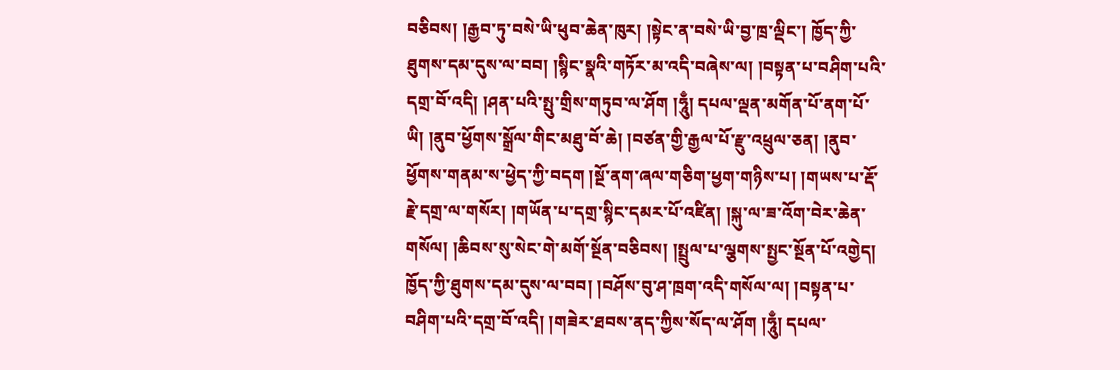བཅིབས། །རྒྱབ་ཏུ་བསེ་ཡི་ཕུབ་ཆེན་ཁུར། །སྟེང་ན་བསེ་ཡི་བྱ་ཁྲ་ལྡིང་། ཁྱོད་ཀྱི་ཐུགས་དམ་དུས་ལ་བབ། །སྙིང་སྣའི་གཏོར་མ་འདི་བཞེས་ལ། །བསྟན་པ་བཤིག་པའི་དགྲ་བོ་འདི། །ཤན་པའི་སྤུ་གྲིས་གཏུབ་ལ་ཤོག །ཧཱུྃ། དཔལ་ལྡན་མགོན་པོ་ནག་པོ་ཡི། །ནུབ་ཕྱོགས་སྒྲོལ་གིང་མཐུ་བོ་ཆེ། །བཙན་གྱི་རྒྱལ་པོ་རྫུ་འཕྲུལ་ཅན། །ནུབ་ཕྱོགས་གནམ་ས་ཕྱེད་ཀྱི་བདག །སྔོ་ནག་ཞལ་གཅིག་ཕྱག་གཉིས་པ། །གཡས་པ་རྡོ་རྗེ་དགྲ་ལ་གསོར། །གཡོན་པ་དགྲ་སྙིང་དམར་པོ་འཛིན། །སྐུ་ལ་ཟ་འོག་བེར་ཆེན་གསོལ། །ཆིབས་སུ་སེང་གེ་མགོ་སྔོན་བཅིབས། །སྤྲུལ་པ་ལྕགས་སྤྱང་སྔོན་པོ་འགྱེད། ཁྱོད་ཀྱི་ཐུགས་དམ་དུས་ལ་བབ། །བཤོས་བུ་ཤ་ཁྲག་འདི་གསོལ་ལ། །བསྟན་པ་བཤིག་པའི་དགྲ་བོ་འདི། །གཟེར་ཐབས་ནད་ཀྱིས་སོད་ལ་ཤོག །ཧཱུྃ། དཔལ་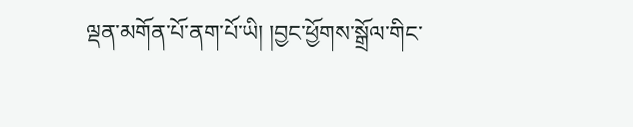ལྡན་མགོན་པོ་ནག་པོ་ཡི། །བྱང་ཕྱོགས་སྒྲོལ་གིང་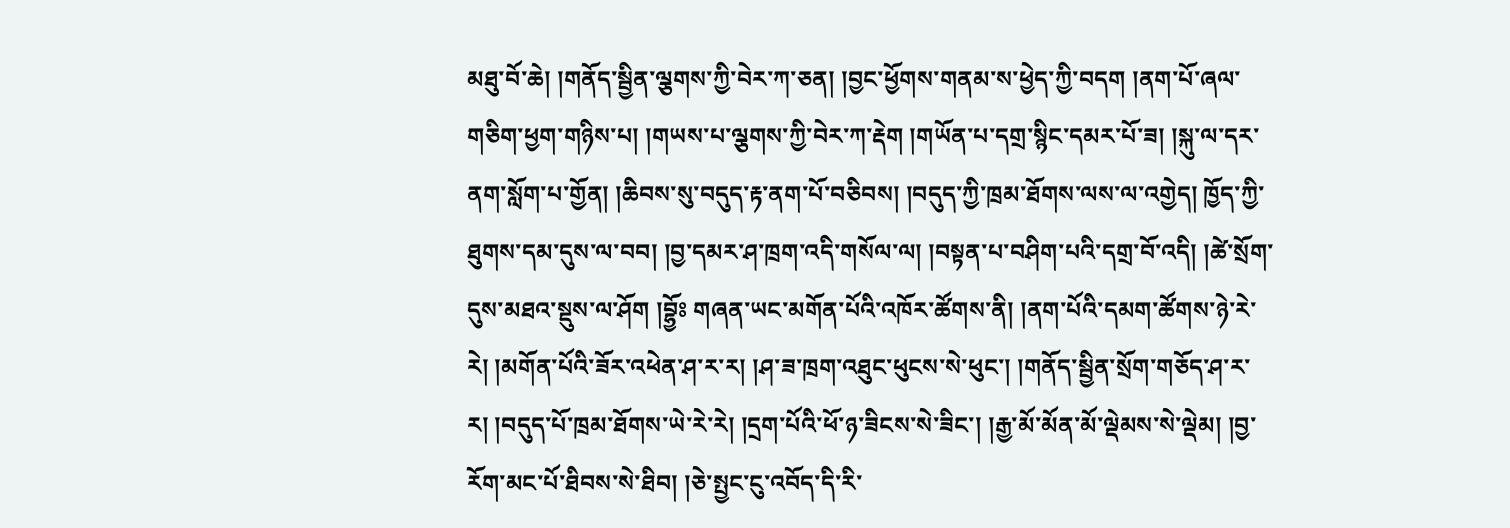མཐུ་བོ་ཆེ། །གནོད་སྦྱིན་ལྕགས་ཀྱི་བེར་ཀ་ཅན། །བྱང་ཕྱོགས་གནམ་ས་ཕྱེད་ཀྱི་བདག །ནག་པོ་ཞལ་གཅིག་ཕྱག་གཉིས་པ། །གཡས་པ་ལྕགས་ཀྱི་བེར་ཀ་རྡེག །གཡོན་པ་དགྲ་སྙིང་དམར་པོ་ཟ། །སྐུ་ལ་དར་ནག་སློག་པ་གྱོན། །ཆིབས་སུ་བདུད་རྟ་ནག་པོ་བཅིབས། །བདུད་ཀྱི་ཁྲམ་ཐོགས་ལས་ལ་འགྱེད། ཁྱོད་ཀྱི་ཐུགས་དམ་དུས་ལ་བབ། །བྱ་དམར་ཤ་ཁྲག་འདི་གསོལ་ལ། །བསྟན་པ་བཤིག་པའི་དགྲ་བོ་འདི། །ཚེ་སྲོག་དུས་མཐའ་སྡུས་ལ་ཤོག །བྷྱོཿ གཞན་ཡང་མགོན་པོའི་འཁོར་ཚོགས་ནི། །ནག་པོའི་དམག་ཚོགས་ཉེ་རེ་རེ། །མགོན་པོའི་ཟོར་འཕེན་ཤ་ར་ར། །ཤ་ཟ་ཁྲག་འཐུང་ཕུངས་སེ་ཕུང་། །གནོད་སྦྱིན་སྲོག་གཅོད་ཤ་ར་ར། །བདུད་པོ་ཁྲམ་ཐོགས་ཡེ་རེ་རེ། །དྲག་པོའི་ཕོ་ཉ་ཟིངས་སེ་ཟིང་། །རྒྱ་མོ་མོན་མོ་ལྡེམས་སེ་ལྡེམ། །བྱ་རོག་མང་པོ་ཐིབས་སེ་ཐིབ། །ཅེ་སྤྱང་ངུ་འབོད་དི་རི་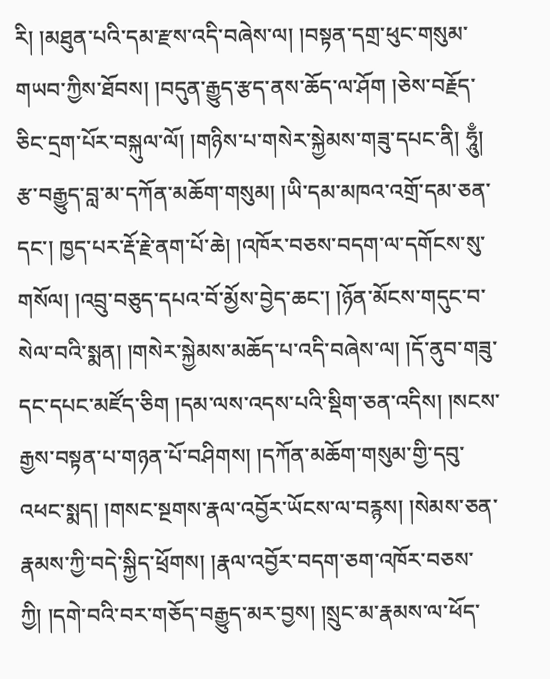རི། །མཐུན་པའི་དམ་རྫས་འདི་བཞེས་ལ། །བསྟན་དགྲ་ཕུང་གསུམ་གཡབ་ཀྱིས་ཐོབས། །བདུན་རྒྱུད་རྩད་ནས་ཆོད་ལ་ཤོག །ཅེས་བརྗོད་ཅིང་དྲག་པོར་བསྐུལ་ལོ། །གཉིས་པ་གསེར་སྐྱེམས་གཟུ་དཔང་ནི། ཧཱུྃ། རྩ་བརྒྱུད་བླ་མ་དཀོན་མཆོག་གསུམ། །ཡི་དམ་མཁའ་འགྲོ་དམ་ཅན་དང་། ཁྱད་པར་རྡོ་རྗེ་ནག་པོ་ཆེ། །འཁོར་བཅས་བདག་ལ་དགོངས་སུ་གསོལ། །འབྲུ་བཅུད་དཔའ་བོ་མྱོས་བྱེད་ཆང་། །ཉོན་མོངས་གདུང་བ་སེལ་བའི་སྨན། །གསེར་སྐྱེམས་མཆོད་པ་འདི་བཞེས་ལ། །དོ་ནུབ་གཟུ་དང་དཔང་མཛོད་ཅིག །དམ་ལས་འདས་པའི་སྡིག་ཅན་འདིས། །སངས་རྒྱས་བསྟན་པ་གཉན་པོ་བཤིགས། །དཀོན་མཆོག་གསུམ་གྱི་དབུ་འཕང་སྨད། །གསང་སྔགས་རྣལ་འབྱོར་ཡོངས་ལ་བརྙས། །སེམས་ཅན་རྣམས་ཀྱི་བདེ་སྐྱིད་ཕྲོགས། །རྣལ་འབྱོར་བདག་ཅག་འཁོར་བཅས་ཀྱི། །དགེ་བའི་བར་གཅོད་བརྒྱུད་མར་བྱས། །སྲུང་མ་རྣམས་ལ་ཕོད་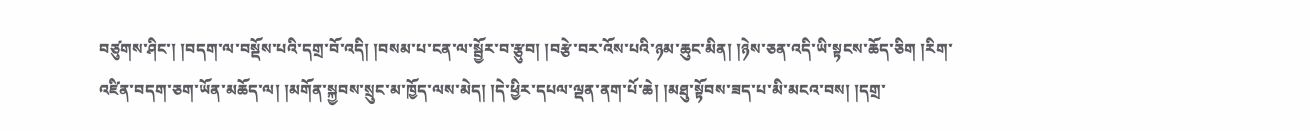བཙུགས་ཤིང་། །བདག་ལ་བསྡོས་པའི་དགྲ་བོ་འདི། །བསམ་པ་ངན་ལ་སྦྱོར་བ་རྩུབ། །བརྩེ་བར་འོས་པའི་ཉམ་ཆུང་མིན། །ཉེས་ཅན་འདི་ཡི་སྟངས་ཆོད་ཅིག །རིག་འཛིན་བདག་ཅག་ཡོན་མཆོད་ལ། །མགོན་སྐྱབས་སྲུང་མ་ཁྱོད་ལས་མེད། །དེ་ཕྱིར་དཔལ་ལྡན་ནག་པོ་ཆེ། །མཐུ་སྟོབས་ཟད་པ་མི་མངའ་བས། །དགྲ་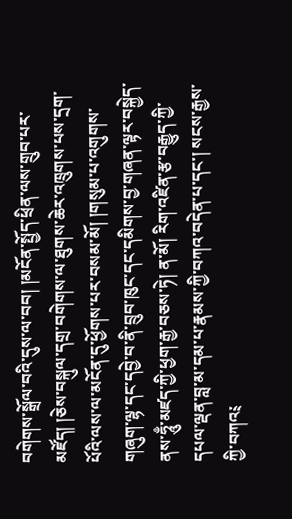བགེགས་སྒྲོལ་བའི་དུས་ལ་བབ། །མངོན་སྤྱོད་ཕྲིན་ལས་གྲུབ་པར་མཛོད། །ཅེས་བསྐུལ་དགྲ་བགེགས་ལ་ཐུགས་ཆེར་འཁྲུགས་པས་དྲག་པོའི་ལས་ལ་མངོན་དུ་ཕྱོགས་པར་བསམ་མོ། །གསུམ་པ་འགུགས་གཞུག་ལྷ་དང་དབྱེ་བ་ནི་བྲུབ་ཁུང་དང་དམིགས་བྱ་གཞན་ལྟར་བསྐྱེད་ནས་ཧཱུྃ་མཛད་ཀྱི་ཕྱག་རྒྱ་བཅས་ཏེ། ན་མོ། རིག་འཛིན་རྩ་བརྒྱུད་ཀྱི་དཔལ་ལྡན་བླ་མ་དམ་པ་རྣམས་ཀྱི་བཀའ་བདེན་པ་དང་། སངས་རྒྱས་ཀྱི་བཀའ༴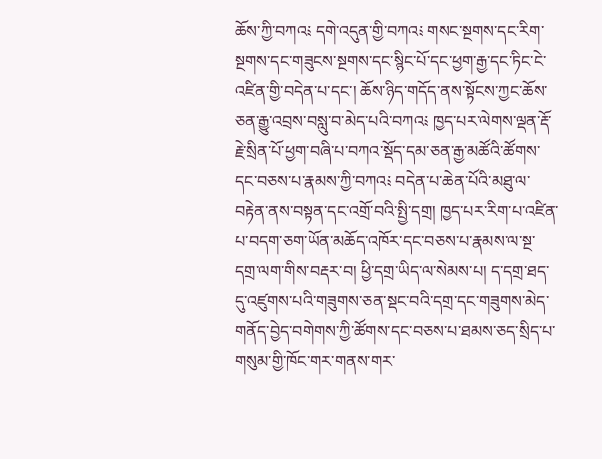ཆོས་ཀྱི་བཀའ༴ དགེ་འདུན་གྱི་བཀའ༴ གསང་སྔགས་དང་རིག་སྔགས་དང་གཟུངས་སྔགས་དང་སྙིང་པོ་དང་ཕྱག་རྒྱ་དང་ཏིང་ངེ་འཛིན་གྱི་བདེན་པ་དང་། ཆོས་ཉིད་གདོད་ནས་སྟོངས་ཀྱང་ཆོས་ཅན་རྒྱུ་འབྲས་བསླུ་བ་མེད་པའི་བཀའ༴ ཁྱད་པར་ལེགས་ལྡན་རྡོ་རྗེ་སྲིན་པོ་ཕྱག་བཞི་པ་བཀའ་སྡོད་དམ་ཅན་རྒྱ་མཚོའི་ཚོགས་དང་བཅས་པ་རྣམས་ཀྱི་བཀའ༴ བདེན་པ་ཆེན་པོའི་མཐུ་ལ་བརྟེན་ནས་བསྟན་དང་འགྲོ་བའི་སྤྱི་དགྲ། ཁྱད་པར་རིག་པ་འཛིན་པ་བདག་ཅག་ཡོན་མཆོད་འཁོར་དང་བཅས་པ་རྣམས་ལ་སྔ་དགྲ་ལག་གིས་བརྡར་བ། ཕྱི་དགྲ་ཡིད་ལ་སེམས་པ། ད་དགྲ་ཐད་དུ་འཛུགས་པའི་གཟུགས་ཅན་སྡང་བའི་དགྲ་དང་གཟུགས་མེད་གནོད་བྱེད་བགེགས་ཀྱི་ཚོགས་དང་བཅས་པ་ཐམས་ཅད་སྲིད་པ་གསུམ་གྱི་ཁོང་གར་གནས་གར་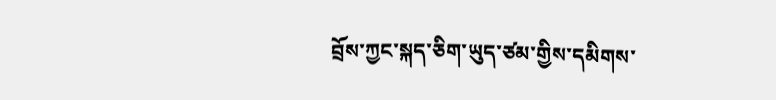བྲོས་ཀྱང་སྐད་ཅིག་ཡུད་ཙམ་གྱིས་དམིགས་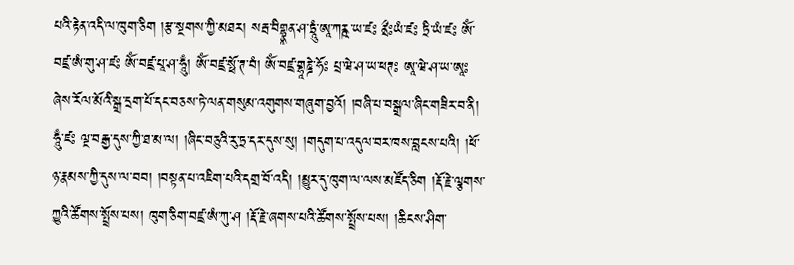པའི་རྟེན་འདི་ལ་ཁུག་ཅིག །རྩ་སྔགས་ཀྱི་མཐར། སརྦ་བིགྷྣཱན་ཤ་ཏྲཱུཾ་ཨཱ་ཀརྵ་ཡ་ཛཿ ནྲྀཿཡཾ་ཛཿ ཏྲི་ཡཾ་ཛཿ ཨོཾ་བཛྲ་ཨཾ་གུ་ཤ་ཛཿ ཨོཾ་བཛྲ་པཱ་ཤ་ཧཱུྃ། ཨོཾ་བཛྲ་སྥོ་ཊ་བཾ། ཨོཾ་བཛྲ་གྷཱཎྜེ་ཧོཿ པྲ་ཝེ་ཤ་ཡ་ཕཊཿ ཨཱ་ཝེ་ཤ་ཡ་ཨཱཿ ཞེས་རོལ་མོའི་སྒྲ་དྲག་པོ་དང་བཅས་ཏེ་ལན་གསུམ་འགུགས་གཞུག་བྱའོ། །བཞི་པ་བསྒྲལ་ཞིང་གཟིར་བ་ནི། ཧཱུྃ་ཛཿ ལྔ་བརྒྱ་དུས་ཀྱི་ཐ་མ་ལ། །ཞིང་བཅུའི་རུ་ཏྲ་དར་དུས་སུ། །གདུག་པ་འདུལ་བར་ཁས་བླངས་པའི། །ཕོ་ཉ་རྣམས་ཀྱི་དུས་ལ་བབ། །བསྟན་པ་འཇིག་པའི་དགྲ་བོ་འདི། །མྱུར་དུ་ཁུག་ལ་ལས་མཛོད་ཅིག །རྡོ་རྗེ་ལྕགས་ཀྱུའི་ཚོགས་སྤྲོས་པས། ཁུག་ཅིག་བཛྲ་ཨཾ་ཀུ་ཤ །རྡོ་རྗེ་ཞགས་པའི་ཚོགས་སྤྲོས་པས། །ཆིངས་ཤིག་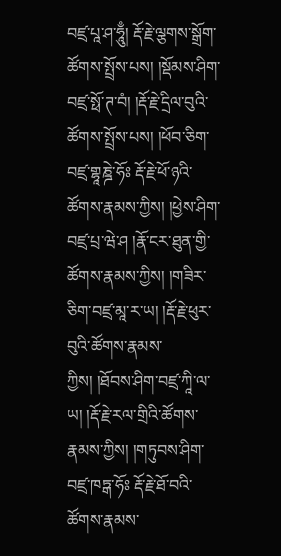བཛྲ་པཱ་ཤ་ཧཱུྃ། རྡོ་རྗེ་ལྕགས་སྒྲོག་ཚོགས་སྤྲོས་པས། །སྡོམས་ཤིག་བཛྲ་སྥོ་ཊ་བཾ། །རྡོ་རྗེ་དྲིལ་བུའི་ཚོགས་སྤྲོས་པས། །ཕོབ་ཅིག་བཛྲ་གྷཱཎྜེ་ཧོཿ རྡོ་རྗེ་ཕོ་ཉའི་ཚོགས་རྣམས་ཀྱིས། །ཕྱེས་ཤིག་བཛྲ་པྲ་ཝེ་ཤ །རྣོ་ངར་ཐུན་གྱི་ཚོགས་རྣམས་ཀྱིས། །གཟིར་ཅིག་བཛྲ་མཱ་ར་ཡ། །རྡོ་རྗེ་ཕུར་བུའི་ཚོགས་རྣམས་ཀྱིས། །ཐོབས་ཤིག་བཛྲ་ཀཱི་ལ་ཡ། །རྡོ་རྗེ་རལ་གྲིའི་ཚོགས་རྣམས་ཀྱིས། །གཏུབས་ཤིག་བཛྲ་ཁཏྒ་ཧོཿ རྡོ་རྗེ་ཐོ་བའི་ཚོགས་རྣམས་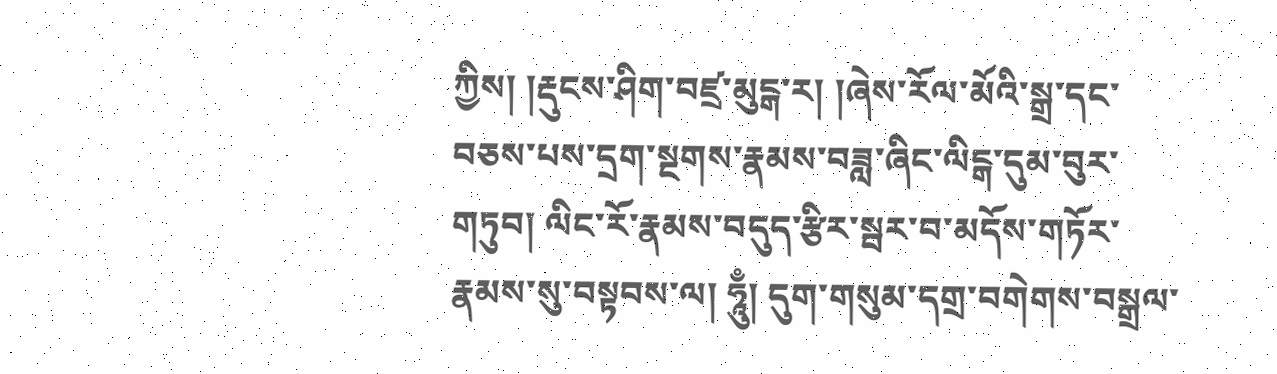ཀྱིས། །རྡུངས་ཤིག་བཛྲ་མུངྒ་ར། །ཞེས་རོལ་མོའི་སྒྲ་དང་བཅས་པས་དྲག་སྔགས་རྣམས་བཟླ་ཞིང་ལིངྒ་དུམ་བུར་གཏུབ། ལིང་རོ་རྣམས་བདུད་རྩིར་སྦར་བ་མདོས་གཏོར་རྣམས་སུ་བསྟབས་ལ། ཧཱུྃ། དུག་གསུམ་དགྲ་བགེགས་བསྒྲལ་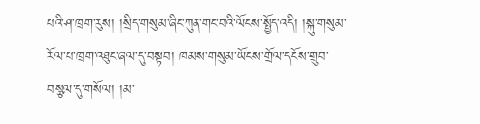པའི་ཤ་ཁྲག་རུས། །སྲིད་གསུམ་ཞིང་ཀུན་གང་བའི་ལོངས་སྤྱོད་འདི། །སྐུ་གསུམ་རོལ་པ་ཁྲག་འཐུང་ཞལ་དུ་བསྟབ། ཁམས་གསུམ་ཡོངས་གྲོལ་དངོས་གྲུབ་བསྩལ་དུ་གསོལ། །མ་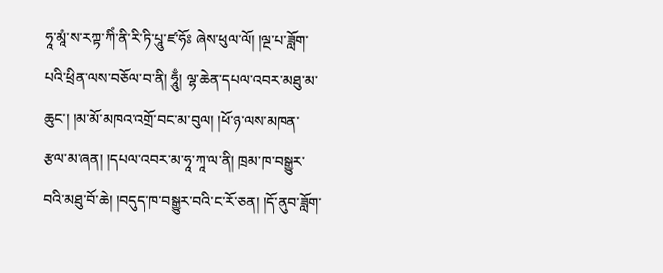ཧཱ་མཱཾ་ས་རཀྟ་ཀིཾ་ནི་རི་ཏི་པཱུ་ཛ་ཧོཿ ཞེས་ཕུལ་ལོ། །ལྔ་པ་ཟློག་པའི་ཕྲིན་ལས་བཅོལ་བ་ནི། ཧཱུྃ། ལྷ་ཆེན་དཔལ་འབར་མཐུ་མ་ཆུང་། །མ་མོ་མཁའ་འགྲོ་བང་མ་བུལ། །ཕོ་ཉ་ལས་མཁན་རྩལ་མ་ཞན། །དཔལ་འབར་མ་ཧཱ་ཀཱ་ལ་ནི། ཁྲམ་ཁ་བསྒྱུར་བའི་མཐུ་བོ་ཆེ། །བདུད་ཁ་བསྒྱུར་བའི་ང་རོ་ཅན། །དོ་ནུབ་ཟློག་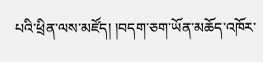པའི་ཕྲིན་ལས་མཛོད། །བདག་ཅག་ཡོན་མཆོད་འཁོར་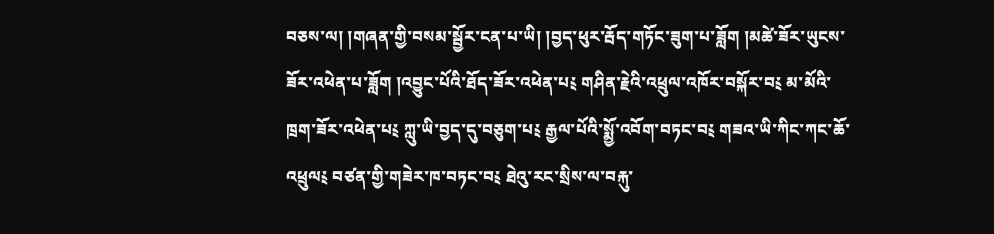བཅས་ལ། །གཞན་གྱི་བསམ་སྦྱོར་ངན་པ་ཡི། །བྱད་ཕུར་རྦོད་གཏོང་ཟུག་པ་ཟློག །མཚེ་ཟོར་ཡུངས་ཟོར་འཕེན་པ་ཟློག །འབྱུང་པོའི་ཐོད་ཟོར་འཕེན་པ༴ གཤིན་རྗེའི་འཕྲུལ་འཁོར་བསྐོར་བ༴ མ་མོའི་ཁྲག་ཟོར་འཕེན་པ༴ ཀླུ་ཡི་བྱད་དུ་བཅུག་པ༴ རྒྱལ་པོའི་སྨྱོ་འབོག་བཏང་བ༴ གཟའ་ཡི་ཀིང་ཀང་ཆོ་འཕྲུལ༴ བཙན་གྱི་གཟེར་ཁ་བཏང་བ༴ ཐེའུ་རང་སྲིས་ལ་བརྐུ་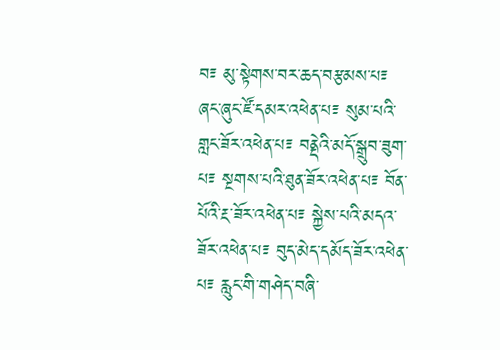བ༴ མུ་སྟེགས་བར་ཆད་བརྩམས་པ༴ ཞང་ཞུང་ཛོ་དམར་འཕེན་པ༴ སུམ་པའི་གླང་ཟོར་འཕེན་པ༴ བནྡེའི་མདོ་སྒྲུབ་ཟུག་པ༴ སྔགས་པའི་ཐུན་ཟོར་འཕེན་པ༴ བོན་པོའི་རྔ་ཟོར་འཕེན་པ༴ སྐྱེས་པའི་མདའ་ཟོར་འཕེན་པ༴ བུད་མེད་དམོད་ཟོར་འཕེན་པ༴ རླུང་གི་གཤེད་བཞི་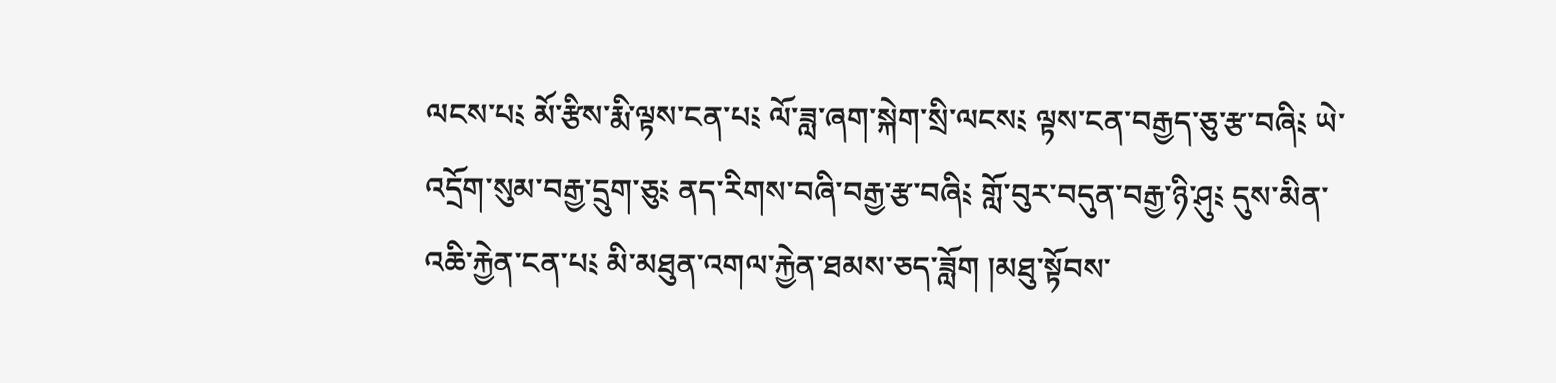ལངས་པ༴ མོ་རྩིས་རྨི་ལྟས་ངན་པ༴ ལོ་ཟླ་ཞག་སྐེག་སྲི་ལངས༴ ལྟས་ངན་བརྒྱད་ཅུ་རྩ་བཞི༴ ཡེ་འདྲོག་སུམ་བརྒྱ་དྲུག་ཅུ༴ ནད་རིགས་བཞི་བརྒྱ་རྩ་བཞི༴ གློ་བུར་བདུན་བརྒྱ་ཉི་ཤུ༴ དུས་མིན་འཆི་རྐྱེན་ངན་པ༴ མི་མཐུན་འགལ་རྐྱེན་ཐམས་ཅད་ཟློག །མཐུ་སྟོབས་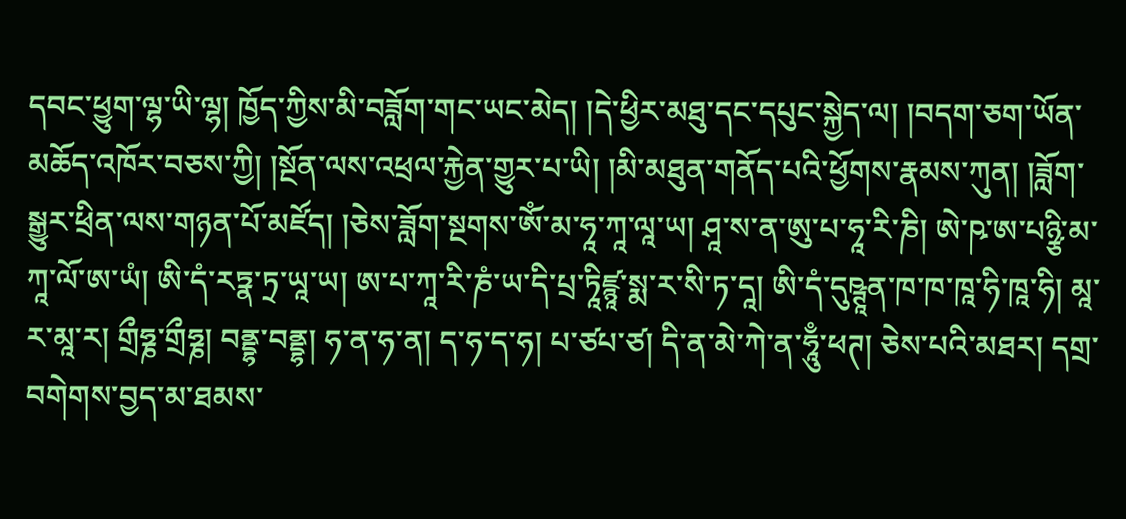དབང་ཕྱུག་ལྷ་ཡི་ལྷ། ཁྱོད་ཀྱིས་མི་བཟློག་གང་ཡང་མེད། །དེ་ཕྱིར་མཐུ་དང་དཔུང་སྐྱེད་ལ། །བདག་ཅག་ཡོན་མཆོད་འཁོར་བཅས་ཀྱི། །སྔོན་ལས་འཕྲལ་རྐྱེན་གྱུར་པ་ཡི། །མི་མཐུན་གནོད་པའི་ཕྱོགས་རྣམས་ཀུན། །ཟློག་སྒྱུར་ཕྲིན་ལས་གཉན་པོ་མཛོད། །ཅེས་ཟློག་སྔགས་ཨོཾ་མ་ཧཱ་ཀཱ་ལཱ་ཡ། ཤཱ་ས་ན་ཨུ་པ་ཧཱ་རི་ཎི། ཨེ་ཥ་ཨ་པཉྩི་མ་ཀཱ་ལོ་ཨ་ཡཾ། ཨི་དཾ་རཏྣ་ཏྲ་ཡཱ་ཡ། ཨ་པ་ཀཱ་རི་ཎཾ་ཡ་དི་པྲ་ཏཱིཛྙཱ་སྨ་ར་སི་ཏ་དཱ། ཨི་དཾ་དུཥྚཱན་ཁ་ཁ་ཁཱ་ཧི་ཁཱ་ཧི། མཱ་ར་མཱ་ར། གྲྀཧྞ་གྲྀཧྞ། བནྡྷ་བནྡྷ། ཧ་ན་ཧ་ན། ད་ཧ་ད་ཧ། པ་ཙཔ་ཙ། དི་ན་མེ་ཀེ་ན་ཧཱུྃ་ཕཊ། ཅེས་པའི་མཐར། དགྲ་བགེགས་བྱད་མ་ཐམས་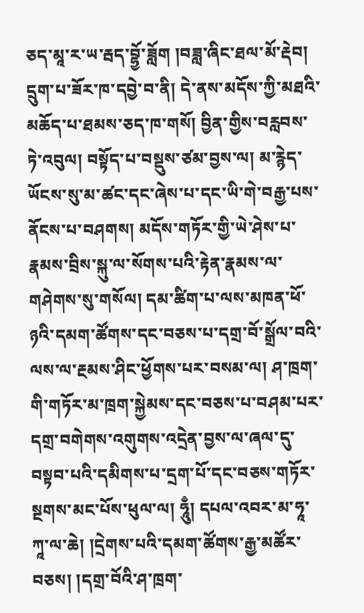ཅད་མཱ་ར་ཡ་རྦད་བྷྱོ་ཟློག །བཟླ་ཞིང་ཐལ་མོ་རྡེབ། དྲུག་པ་ཟོར་ཁ་དབྱེ་བ་ནི། དེ་ནས་མདོས་ཀྱི་མཐའི་མཆོད་པ་ཐམས་ཅད་ཁ་གསོ། བྱིན་གྱིས་བརླབས་ཏེ་འབུལ། བསྟོད་པ་བསྡུས་ཙམ་བྱས་ལ། མ་རྙེད་ཡོངས་སུ་མ་ཚང་དང་ཞེས་པ་དང་ཡི་གེ་བརྒྱ་པས་ནོངས་པ་བཤགས། མདོས་གཏོར་གྱི་ཡེ་ཤེས་པ་རྣམས་བྲིས་སྐུ་ལ་སོགས་པའི་རྟེན་རྣམས་ལ་གཤེགས་སུ་གསོལ། དམ་ཚིག་པ་ལས་མཁན་ཕོ་ཉའི་དམག་ཚོགས་དང་བཅས་པ་དགྲ་བོ་སྒྲོལ་བའི་ལས་ལ་རྔམས་ཤིང་ཕྱོགས་པར་བསམ་ལ། ཤ་ཁྲག་གི་གཏོར་མ་ཁྲག་སྐྱེམས་དང་བཅས་པ་བཤམ་པར་དགྲ་བགེགས་འགུགས་འདྲེན་བྱས་ལ་ཞལ་དུ་བསྟབ་པའི་དམིགས་པ་དྲག་པོ་དང་བཅས་གཏོར་སྔགས་མང་པོས་ཕུལ་ལ། ཧཱུྃ། དཔལ་འབར་མ་ཧཱ་ཀཱ་ལ་ཆེ། །དྲེགས་པའི་དམག་ཚོགས་རྒྱ་མཚོར་བཅས། །དགྲ་བོའི་ཤ་ཁྲག་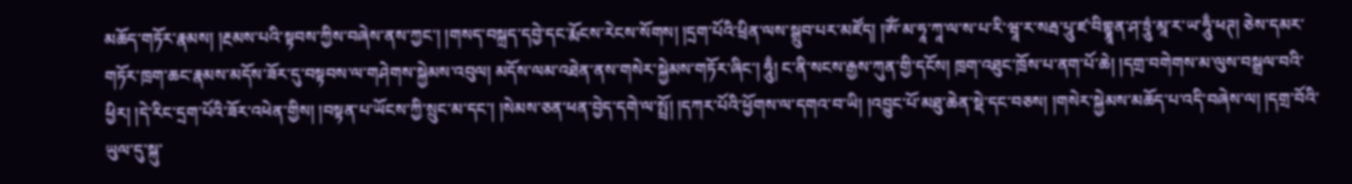མཆོད་གཏོར་རྣམས། །རྔམས་པའི་སྟབས་ཀྱིས་བཞེས་ནས་ཀྱང་། །གསད་བསྐྲད་དབྱེ་དང་རྨོངས་རེངས་སོགས། །དྲག་པོའི་ཕྲིན་ལས་སྒྲུབ་པར་མཛོད། །ཨོཾ་མ་ཧཱ་ཀཱ་ལ་ས་པ་རི་ཝཱ་ར་སརྦ་པཱུ་ཛ་བིགྷྣཱན་ཤ་ཏྲཱུཾ་མཱ་ར་ཡ་ཧཱུྃ་ཕཊ། ཅེས་དམར་གཏོར་ཁྲག་ཆང་རྣམས་མདོས་ཟོར་དུ་བསྟབས་ལ་གཤེགས་སྐྱེམས་འབུལ། མདོས་ལམ་འཐེན་ནས་གསེར་སྐྱེམས་གཏོར་ཞིང་། ཧཱུྃ། ང་ནི་སངས་རྒྱས་ཀུན་གྱི་དངོས། ཁྲག་འཐུང་ཁྲོས་པ་ནག་པོ་ཆེ། །དགྲ་བགེགས་མ་ལུས་བསྒྲལ་བའི་ཕྱིར། །དེ་རིང་དྲག་པོའི་ཟོར་འཕེན་གྱིས། །བསྟན་པ་ཡོངས་ཀྱི་སྲུང་མ་དང་། །སེམས་ཅན་ཕན་བྱེད་དགེ་ལ་སྤྲོ། །དཀར་པོའི་ཕྱོགས་ལ་དགའ་བ་ཡི། །འབྱུང་པོ་མཐུ་ཆེན་སྡེ་དང་བཅས། །གསེར་སྐྱེམས་མཆོད་པ་འདི་བཞེས་ལ། །དགྲ་བོའི་ཡུལ་དུ་སྐུ་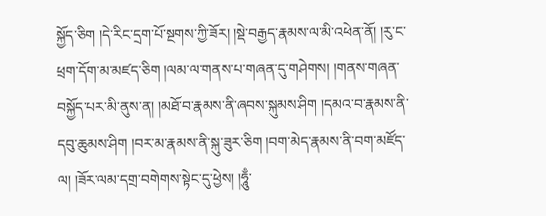སྐྱོད་ཅིག །དེ་རིང་དྲག་པོ་སྔགས་ཀྱི་ཟོར། །སྡེ་བརྒྱད་རྣམས་ལ་མི་འཕེན་ནོ། །རུ་ང་ཕྲག་དོག་མ་མཛད་ཅིག །ལམ་ལ་གནས་པ་གཞན་དུ་གཤེགས། །གནས་གཞན་བསྐྱོད་པར་མི་ནུས་ན། །མཐོ་བ་རྣམས་ནི་ཞབས་སྐུམས་ཤིག །དམའ་བ་རྣམས་ནི་དབུ་ཆུམས་ཤིག །བར་མ་རྣམས་ནི་སྐུ་ཟུར་ཅིག །བག་མེད་རྣམས་ནི་བག་མཛོད་ལ། །ཟོར་ལམ་དགྲ་བགེགས་སྟེང་དུ་ཕྱེས། །ཧཱུྃ་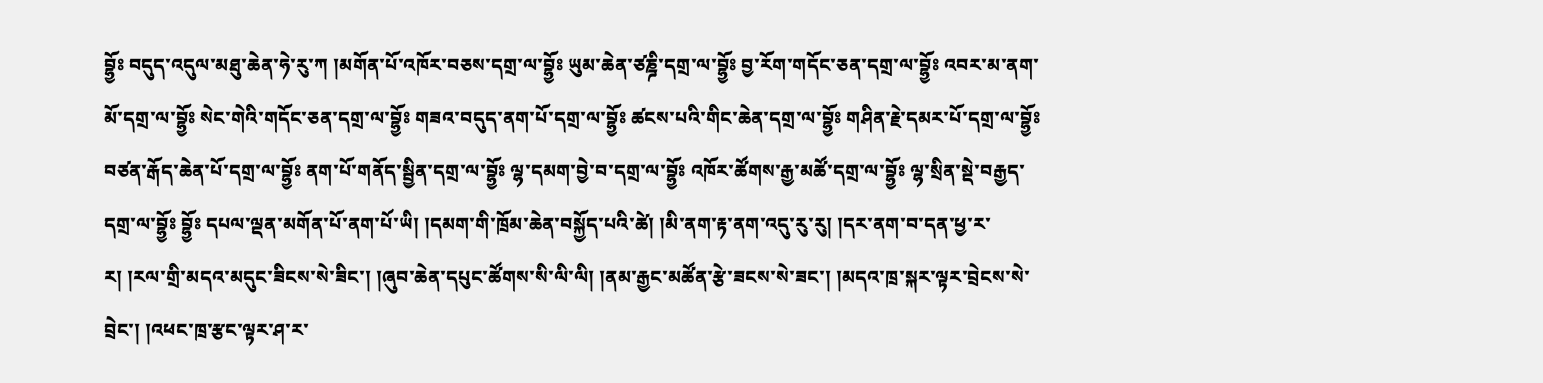བྷྱོཿ བདུད་འདུལ་མཐུ་ཆེན་ཧེ་རུ་ཀ །མགོན་པོ་འཁོར་བཅས་དགྲ་ལ་བྷྱོཿ ཡུམ་ཆེན་ཙཎྜི་དགྲ་ལ་བྷྱོཿ བྱ་རོག་གདོང་ཅན་དགྲ་ལ་བྷྱོཿ འབར་མ་ནག་མོ་དགྲ་ལ་བྷྱོཿ སེང་གེའི་གདོང་ཅན་དགྲ་ལ་བྷྱོཿ གཟའ་བདུད་ནག་པོ་དགྲ་ལ་བྷྱོཿ ཚངས་པའི་གིང་ཆེན་དགྲ་ལ་བྷྱོཿ གཤིན་རྗེ་དམར་པོ་དགྲ་ལ་བྷྱོཿ བཙན་རྒོད་ཆེན་པོ་དགྲ་ལ་བྷྱོཿ ནག་པོ་གནོད་སྦྱིན་དགྲ་ལ་བྷྱོཿ ལྷ་དམག་བྱེ་བ་དགྲ་ལ་བྷྱོཿ འཁོར་ཚོགས་རྒྱ་མཚོ་དགྲ་ལ་བྷྱོཿ ལྷ་སྲིན་སྡེ་བརྒྱད་དགྲ་ལ་བྷྱོཿ བྷྱོཿ དཔལ་ལྡན་མགོན་པོ་ནག་པོ་ཡི། །དམག་གི་ཁྲོམ་ཆེན་བསྐྱོད་པའི་ཚེ། །མི་ནག་རྟ་ནག་འདུ་རུ་རུ། །དར་ནག་བ་དན་ཕྱ་ར་ར། །རལ་གྲི་མདའ་མདུང་ཟིངས་སེ་ཟིང་། །ཞུབ་ཆེན་དཔུང་ཚོགས་སི་ལི་ལི། །ནམ་རྒྱང་མཚོན་རྩེ་ཟངས་སེ་ཟང་། །མདའ་ཁྲ་སྐར་ལྟར་བྲེངས་སེ་བྲེང་། །འཕང་ཁྲ་རྩང་ལྟར་ཤ་ར་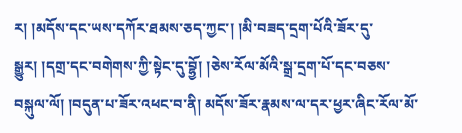ར། །མདོས་དང་ཡས་དཀོར་ཐམས་ཅད་ཀྱང་། །མི་བཟད་དྲག་པོའི་ཟོར་དུ་སྒྱུར། །དགྲ་དང་བགེགས་ཀྱི་སྟེང་དུ་བྷྱོ། །ཅེས་རོལ་མོའི་སྒྲ་དྲག་པོ་དང་བཅས་བསྐུལ་ལོ། །བདུན་པ་ཟོར་འཕང་བ་ནི། མདོས་ཟོར་རྣམས་ལ་དར་ཕྱར་ཞིང་རོལ་མོ་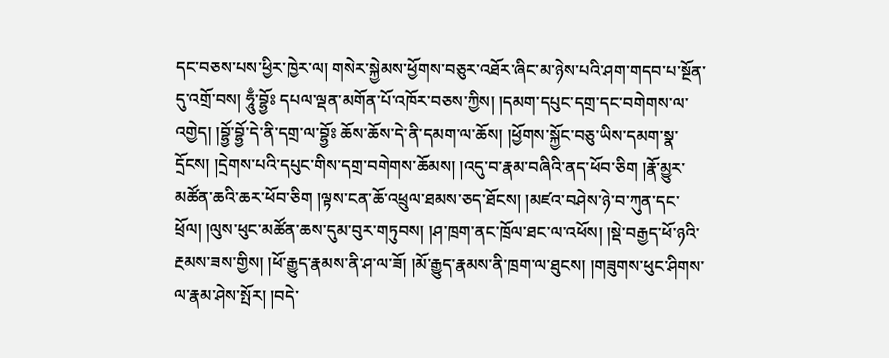དང་བཅས་པས་ཕྱིར་ཁྱེར་ལ། གསེར་སྐྱེམས་ཕྱོགས་བཅུར་འཐོར་ཞིང་མ་ཉེས་པའི་ཤག་གདབ་པ་སྔོན་དུ་འགྲོ་བས། ཧཱུྃ་བྷྱོཿ དཔལ་ལྡན་མགོན་པོ་འཁོར་བཅས་ཀྱིས། །དམག་དཔུང་དགྲ་དང་བགེགས་ལ་འགྱེད། །བྷྱོ་བྷྱོ་དེ་ནི་དགྲ་ལ་བྷྱོཿ ཆོས་ཆོས་དེ་ནི་དམག་ལ་ཆོས། །ཕྱོགས་སྐྱོང་བཅུ་ཡིས་དམག་སྣ་དྲོངས། །དྲེགས་པའི་དཔུང་གིས་དགྲ་བགེགས་ཆོམས། །འདུ་བ་རྣམ་བཞིའི་ནད་ཕོབ་ཅིག །རྣོ་མྱུར་མཚོན་ཆའི་ཆར་ཕོབ་ཅིག །ལྟས་ངན་ཆོ་འཕྲུལ་ཐམས་ཅད་ཐོངས། །མཛའ་བཤེས་ཉེ་བ་ཀུན་དང་ཕྲོལ། །ལུས་ཕུང་མཚོན་ཆས་དུམ་བུར་གཏུབས། །ཤ་ཁྲག་ནང་ཁྲོལ་ཐང་ལ་འཕོས། །སྡེ་བརྒྱད་ཕོ་ཉའི་རྔམས་ཟས་གྱིས། །ཕོ་རྒྱུད་རྣམས་ནི་ཤ་ལ་ཟོ། །མོ་རྒྱུད་རྣམས་ནི་ཁྲག་ལ་ཐུངས། །གཟུགས་ཕུང་ཤིགས་ལ་རྣམ་ཤེས་སྤོར། །བདེ་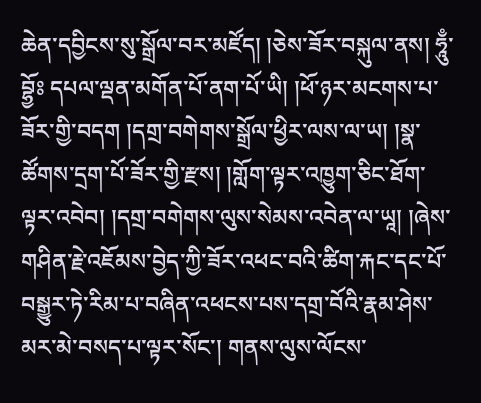ཆེན་དབྱིངས་སུ་སྒྲོལ་བར་མཛོད། །ཅེས་ཟོར་བསྐུལ་ནས། ཧཱུྃ་བྷྱོཿ དཔལ་ལྡན་མགོན་པོ་ནག་པོ་ཡི། །ཕོ་ཉར་མངགས་པ་ཟོར་གྱི་བདག །དགྲ་བགེགས་སྒྲོལ་ཕྱིར་ལས་ལ་ཡ། །སྣ་ཚོགས་དྲག་པོ་ཟོར་གྱི་རྫས། །གློག་ལྟར་འཁྱུག་ཅིང་ཐོག་ལྟར་འབེབ། །དགྲ་བགེགས་ལུས་སེམས་འབེན་ལ་ཡཱ། །ཞེས་གཤིན་རྗེ་འཇོམས་བྱེད་ཀྱི་ཟོར་འཕང་བའི་ཚིག་རྐང་དང་པོ་བསྒྱུར་ཏེ་རིམ་པ་བཞིན་འཕངས་པས་དགྲ་བོའི་རྣམ་ཤེས་མར་མེ་བསད་པ་ལྟར་སོང་། གནས་ལུས་ལོངས་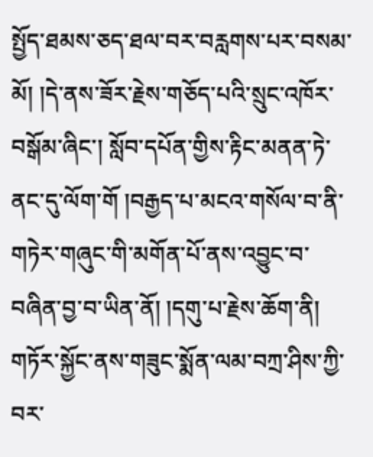སྤྱོད་ཐམས་ཅད་ཐལ་བར་བརླགས་པར་བསམ་མོ། །དེ་ནས་ཟོར་རྗེས་གཅོད་པའི་སྲུང་འཁོར་བསྒོམ་ཞིང་། སློབ་དཔོན་གྱིས་རྟིང་མནན་ཏེ་ནང་དུ་ལོག་གོ །བརྒྱད་པ་མངའ་གསོལ་བ་ནི་གཏེར་གཞུང་གི་མགོན་པོ་ནས་འབྱུང་བ་བཞིན་བྱ་བ་ཡིན་ནོ། །དགུ་པ་རྗེས་ཆོག་ནི། གཏོར་སྐྱོང་ནས་གཟུང་སྨོན་ལམ་བཀྲ་ཤིས་ཀྱི་བར་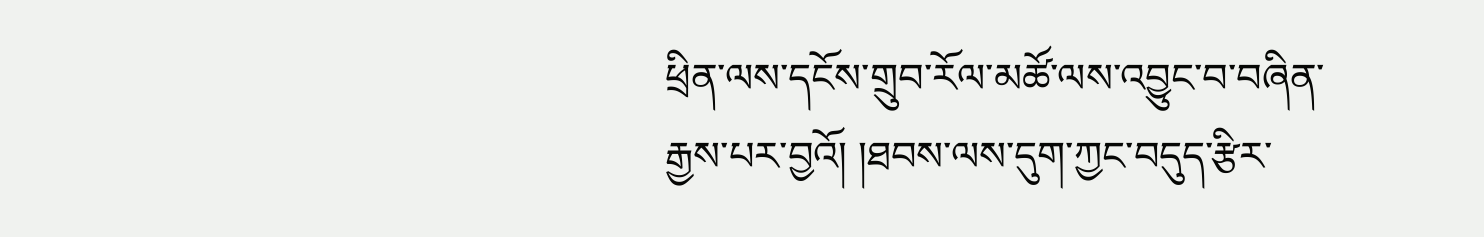ཕྲིན་ལས་དངོས་གྲུབ་རོལ་མཚོ་ལས་འབྱུང་བ་བཞིན་རྒྱས་པར་བྱའོ། །ཐབས་ལས་དུག་ཀྱང་བདུད་རྩིར་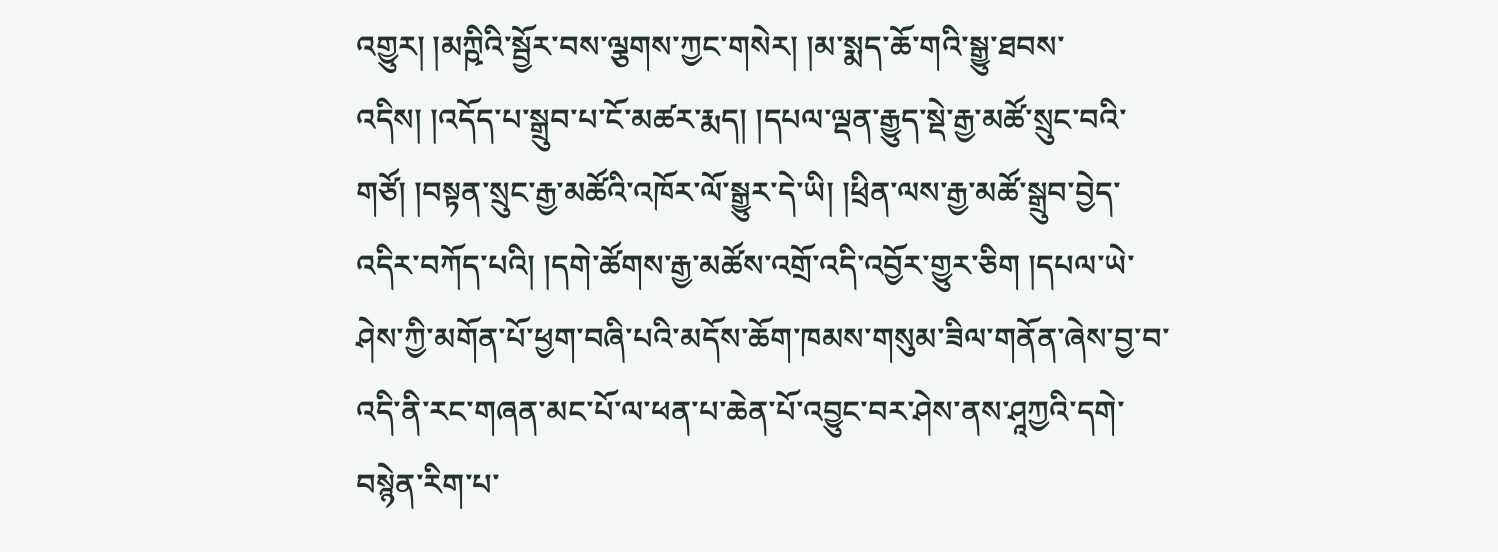འགྱུར། །མཀྵིའི་སྦྱོར་བས་ལྕགས་ཀྱང་གསེར། །མ་སྨད་ཆོ་གའི་སྒྱུ་ཐབས་འདིས། །འདོད་པ་སྒྲུབ་པ་ངོ་མཚར་རྨད། །དཔལ་ལྡན་རྒྱུད་སྡེ་རྒྱ་མཚོ་སྲུང་བའི་གཙོ། །བསྟན་སྲུང་རྒྱ་མཚོའི་འཁོར་ལོ་སྒྱུར་དེ་ཡི། །ཕྲིན་ལས་རྒྱ་མཚོ་སྒྲུབ་བྱེད་འདིར་བཀོད་པའི། །དགེ་ཚོགས་རྒྱ་མཚོས་འགྲོ་འདི་འབྱོར་གྱུར་ཅིག །དཔལ་ཡེ་ཤེས་ཀྱི་མགོན་པོ་ཕྱག་བཞི་པའི་མདོས་ཆོག་ཁམས་གསུམ་ཟིལ་གནོན་ཞེས་བྱ་བ་འདི་ནི་རང་གཞན་མང་པོ་ལ་ཕན་པ་ཆེན་པོ་འབྱུང་བར་ཤེས་ནས་ཤཱཀྱའི་དགེ་བསྙེན་རིག་པ་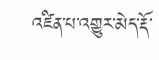འཛིན་པ་འགྱུར་མེད་རྡོ་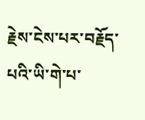རྗེས་ངེས་པར་བརྗོད་པའི་ཡི་གེ་པ་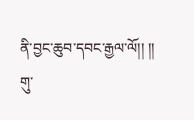ནི་བྱང་ཆུབ་དབང་རྒྱལ་ལོ།། །།
གུ་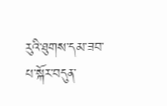རུའི་ཐུགས་དམ་ཟབ་པ་སྐོར་བདུན་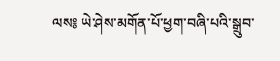ལས༔ ཡེ་ཤེས་མགོན་པོ་ཕྱག་བཞི་པའི་སྒྲུབ་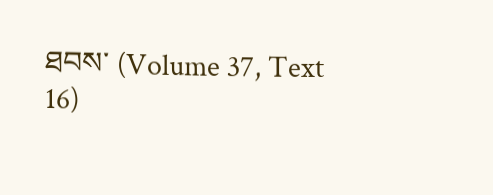ཐབས་ (Volume 37, Text 16)